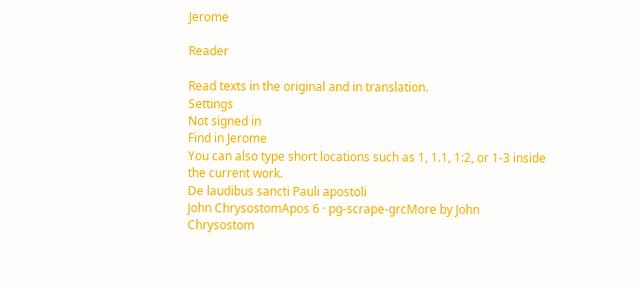Jerome

Reader

Read texts in the original and in translation.
Settings
Not signed in
Find in Jerome
You can also type short locations such as 1, 1.1, 1:2, or 1-3 inside the current work.
De laudibus sancti Pauli apostoli
John ChrysostomApos 6 · pg-scrape-grcMore by John Chrysostom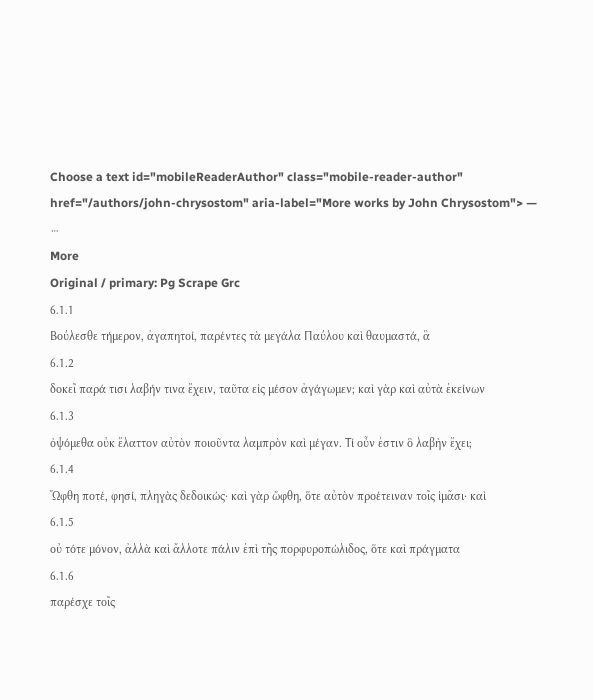Choose a text id="mobileReaderAuthor" class="mobile-reader-author" href="/authors/john-chrysostom" aria-label="More works by John Chrysostom"> —
⋯
More
Original / primary: Pg Scrape Grc
6.1.1
Βούλεσθε τήμερον, ἀγαπητοί, παρέντες τὰ μεγάλα Παύλου καὶ θαυμαστά, ἃ
6.1.2
δοκεῖ παρά τισι λαβήν τινα ἔχειν, ταῦτα εἰς μέσον ἀγάγωμεν; καὶ γὰρ καὶ αὐτὰ ἐκείνων
6.1.3
ὀψόμεθα οὐκ ἔλαττον αὐτὸν ποιοῦντα λαμπρὸν καὶ μέγαν. Τί οὖν ἐστιν ὃ λαβὴν ἔχει;
6.1.4
Ὤφθη ποτέ, φησί, πληγὰς δεδοικώς· καὶ γὰρ ὤφθη, ὅτε αὐτὸν προέτειναν τοῖς ἱμᾶσι· καὶ
6.1.5
οὐ τότε μόνον, ἀλλὰ καὶ ἄλλοτε πάλιν ἐπὶ τῆς πορφυροπώλιδος, ὅτε καὶ πράγματα
6.1.6
παρέσχε τοῖς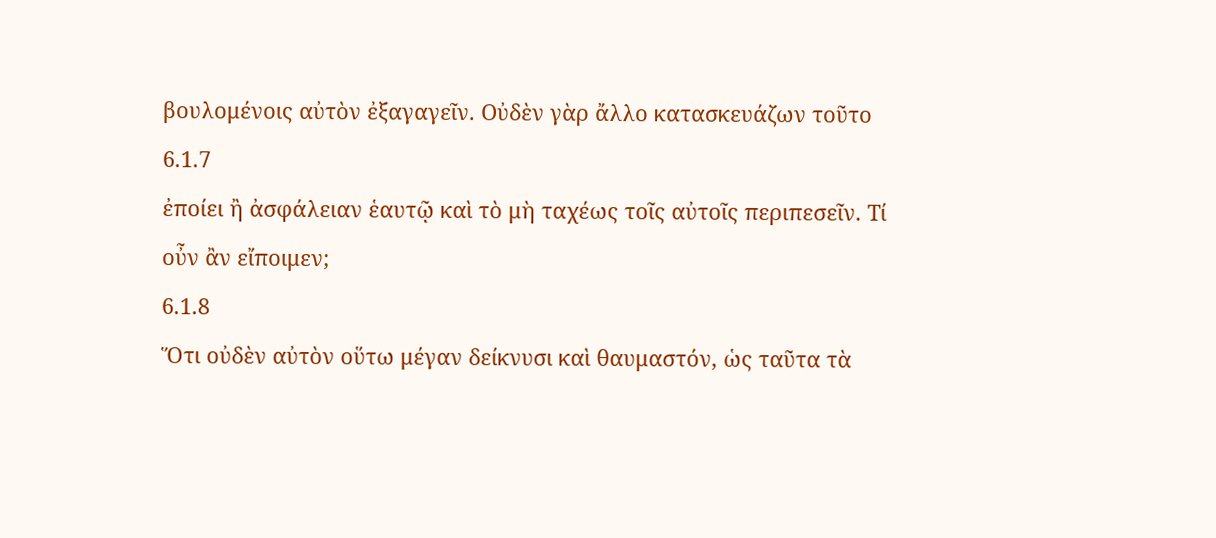βουλομένοις αὐτὸν ἐξαγαγεῖν. Οὐδὲν γὰρ ἄλλο κατασκευάζων τοῦτο
6.1.7
ἐποίει ἢ ἀσφάλειαν ἑαυτῷ καὶ τὸ μὴ ταχέως τοῖς αὐτοῖς περιπεσεῖν. Τί οὖν ἂν εἴποιμεν;
6.1.8
Ὅτι οὐδὲν αὐτὸν οὕτω μέγαν δείκνυσι καὶ θαυμαστόν, ὡς ταῦτα τὰ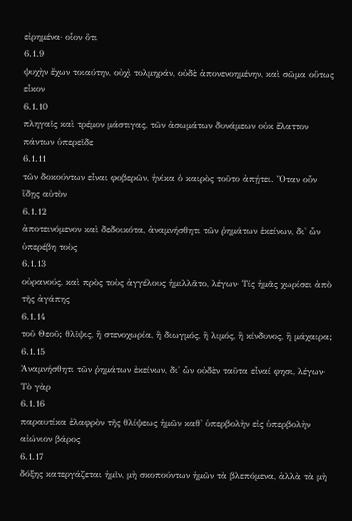εἰρημένα· οἷον ὅτι
6.1.9
ψυχὴν ἔχων τοιαύτην, οὐχὶ τολμηράν, οὐδὲ ἀπονενοημένην, καὶ σῶμα οὕτως εἶκον
6.1.10
πληγαῖς καὶ τρέμον μάστιγας, τῶν ἀσωμάτων δυνάμεων οὐκ ἔλαττον πάντων ὑπερεῖδε
6.1.11
τῶν δοκούντων εἶναι φοβερῶν, ἡνίκα ὁ καιρὸς τοῦτο ἀπῄτει. Ὅταν οὖν ἴδῃς αὐτὸν
6.1.12
ἀποτεινόμενον καὶ δεδοικότα, ἀναμνήσθητι τῶν ῥημάτων ἐκείνων, δι' ὧν ὑπερέβη τοὺς
6.1.13
οὐρανούς, καὶ πρὸς τοὺς ἀγγέλους ἡμιλλᾶτο, λέγων· Τίς ἡμᾶς χωρίσει ἀπὸ τῆς ἀγάπης
6.1.14
τοῦ Θεοῦ; θλῖψις, ἢ στενοχωρία, ἢ διωγμός, ἢ λιμός, ἢ κίνδυνος, ἢ μάχαιρα;
6.1.15
Ἀναμνήσθητι τῶν ῥημάτων ἐκείνων, δι' ὧν οὐδὲν ταῦτα εἶναί φησι, λέγων· Τὸ γὰρ
6.1.16
παραυτίκα ἐλαφρὸν τῆς θλίψεως ἡμῶν καθ' ὑπερβολὴν εἰς ὑπερβολὴν αἰώνιον βάρος
6.1.17
δόξης κατεργάζεται ἡμῖν, μὴ σκοπούντων ἡμῶν τὰ βλεπόμενα, ἀλλὰ τὰ μὴ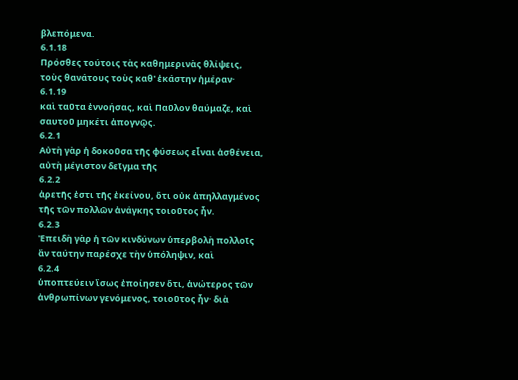βλεπόμενα.
6.1.18
Πρόσθες τούτοις τὰς καθημερινὰς θλίψεις, τοὺς θανάτους τοὺς καθ' ἑκάστην ἡμέραν·
6.1.19
καὶ ταῦτα ἐννοήσας, καὶ Παῦλον θαύμαζε, καὶ σαυτοῦ μηκέτι ἀπογνῷς.
6.2.1
Αὐτὴ γὰρ ἡ δοκοῦσα τῆς φύσεως εἶναι ἀσθένεια, αὐτὴ μέγιστον δεῖγμα τῆς
6.2.2
ἀρετῆς ἐστι τῆς ἐκείνου, ὅτι οὐκ ἀπηλλαγμένος τῆς τῶν πολλῶν ἀνάγκης τοιοῦτος ἦν.
6.2.3
Ἐπειδὴ γὰρ ἡ τῶν κινδύνων ὑπερβολὴ πολλοῖς ἂν ταύτην παρέσχε τὴν ὑπόληψιν, καὶ
6.2.4
ὑποπτεύειν ἴσως ἐποίησεν ὅτι, ἀνώτερος τῶν ἀνθρωπίνων γενόμενος, τοιοῦτος ἦν· διὰ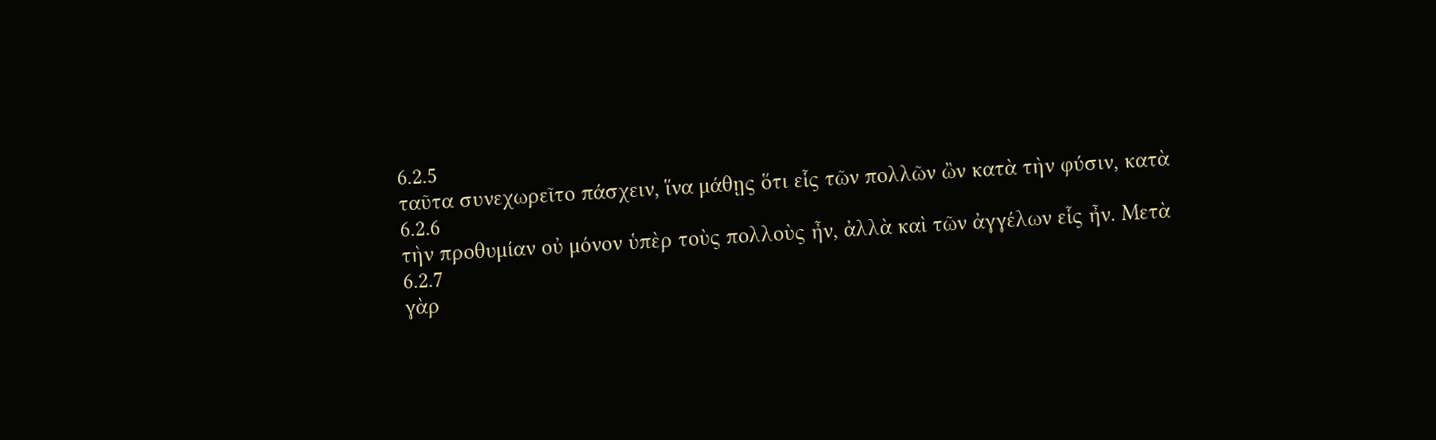6.2.5
ταῦτα συνεχωρεῖτο πάσχειν, ἵνα μάθῃς ὅτι εἷς τῶν πολλῶν ὢν κατὰ τὴν φύσιν, κατὰ
6.2.6
τὴν προθυμίαν οὐ μόνον ὑπὲρ τοὺς πολλοὺς ἦν, ἀλλὰ καὶ τῶν ἀγγέλων εἷς ἦν. Μετὰ
6.2.7
γὰρ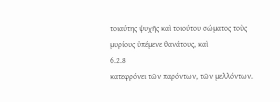τοιαύτης ψυχῆς καὶ τοιούτου σώματος τοὺς μυρίους ὑπέμενε θανάτους, καὶ
6.2.8
κατεφρόνει τῶν παρόντων, τῶν μελλόντων.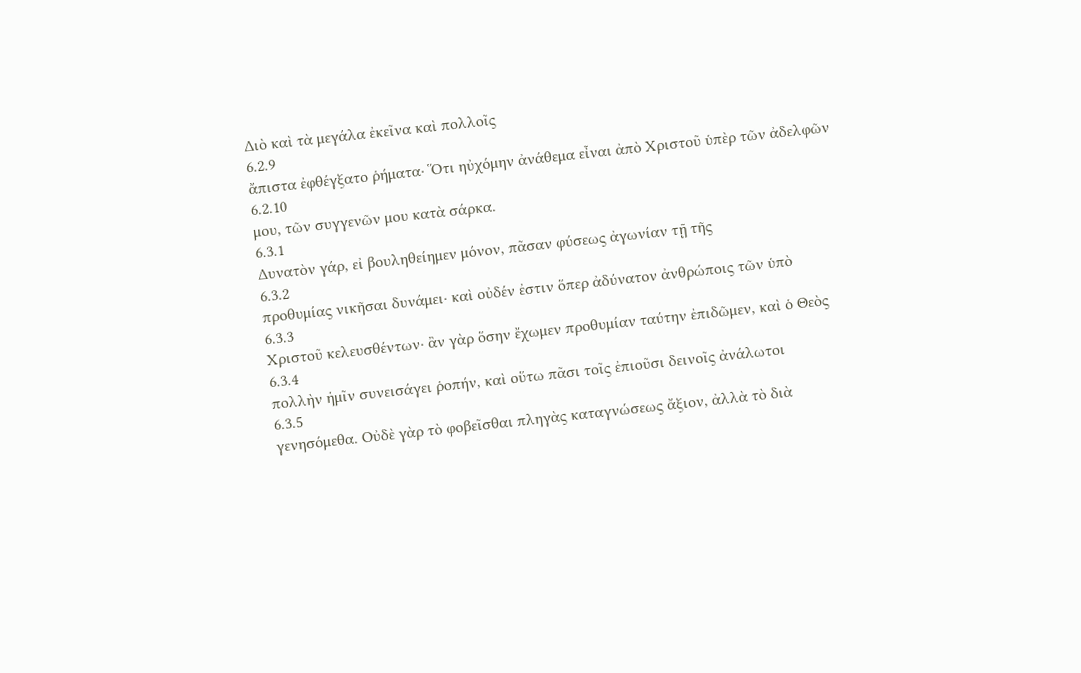Διὸ καὶ τὰ μεγάλα ἐκεῖνα καὶ πολλοῖς
6.2.9
ἄπιστα ἐφθέγξατο ῥήματα· Ὅτι ηὐχόμην ἀνάθεμα εἶναι ἀπὸ Χριστοῦ ὑπὲρ τῶν ἀδελφῶν
6.2.10
μου, τῶν συγγενῶν μου κατὰ σάρκα.
6.3.1
Δυνατὸν γάρ, εἰ βουληθείημεν μόνον, πᾶσαν φύσεως ἀγωνίαν τῇ τῆς
6.3.2
προθυμίας νικῆσαι δυνάμει· καὶ οὐδέν ἐστιν ὅπερ ἀδύνατον ἀνθρώποις τῶν ὑπὸ
6.3.3
Χριστοῦ κελευσθέντων· ἂν γὰρ ὅσην ἔχωμεν προθυμίαν ταύτην ἐπιδῶμεν, καὶ ὁ Θεὸς
6.3.4
πολλὴν ἡμῖν συνεισάγει ῥοπήν, καὶ οὕτω πᾶσι τοῖς ἐπιοῦσι δεινοῖς ἀνάλωτοι
6.3.5
γενησόμεθα. Οὐδὲ γὰρ τὸ φοβεῖσθαι πληγὰς καταγνώσεως ἄξιον, ἀλλὰ τὸ διὰ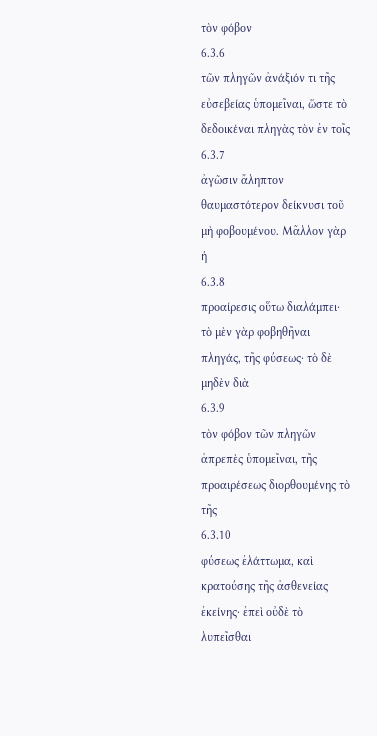τὸν φόβον
6.3.6
τῶν πληγῶν ἀνάξιόν τι τῆς εὐσεβείας ὑπομεῖναι, ὥστε τὸ δεδοικέναι πληγὰς τὸν ἐν τοῖς
6.3.7
ἀγῶσιν ἄληπτον θαυμαστότερον δείκνυσι τοῦ μὴ φοβουμένου. Μᾶλλον γὰρ ἡ
6.3.8
προαίρεσις οὕτω διαλάμπει· τὸ μὲν γὰρ φοβηθῆναι πληγάς, τῆς φύσεως· τὸ δὲ μηδὲν διὰ
6.3.9
τὸν φόβον τῶν πληγῶν ἀπρεπὲς ὑπομεῖναι, τῆς προαιρέσεως διορθουμένης τὸ τῆς
6.3.10
φύσεως ἐλάττωμα, καὶ κρατούσης τῆς ἀσθενείας ἐκείνης· ἐπεὶ οὐδὲ τὸ λυπεῖσθαι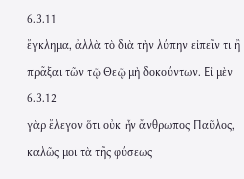6.3.11
ἔγκλημα, ἀλλὰ τὸ διὰ τὴν λύπην εἰπεῖν τι ἢ πρᾶξαι τῶν τῷ Θεῷ μὴ δοκούντων. Εἰ μὲν
6.3.12
γὰρ ἔλεγον ὅτι οὐκ ἦν ἄνθρωπος Παῦλος, καλῶς μοι τὰ τῆς φύσεως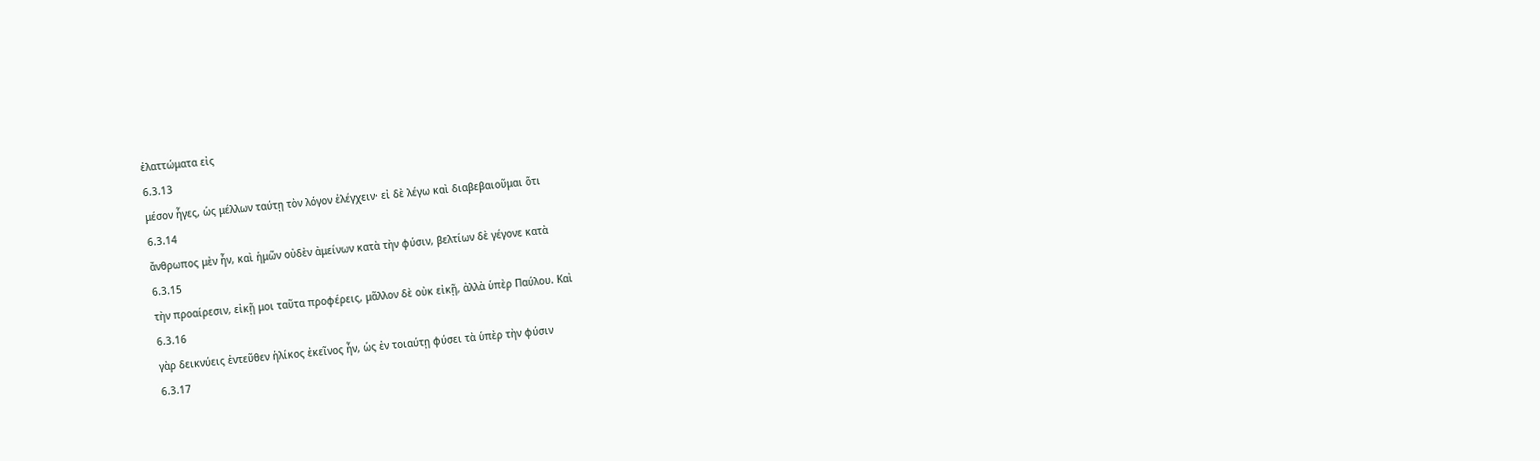ἐλαττώματα εἰς
6.3.13
μέσον ἦγες, ὡς μέλλων ταύτῃ τὸν λόγον ἐλέγχειν· εἰ δὲ λέγω καὶ διαβεβαιοῦμαι ὅτι
6.3.14
ἄνθρωπος μὲν ἦν, καὶ ἡμῶν οὐδὲν ἀμείνων κατὰ τὴν φύσιν, βελτίων δὲ γέγονε κατὰ
6.3.15
τὴν προαίρεσιν, εἰκῇ μοι ταῦτα προφέρεις, μᾶλλον δὲ οὐκ εἰκῇ, ἀλλὰ ὑπὲρ Παύλου. Καὶ
6.3.16
γὰρ δεικνύεις ἐντεῦθεν ἡλίκος ἐκεῖνος ἦν, ὡς ἐν τοιαύτῃ φύσει τὰ ὑπὲρ τὴν φύσιν
6.3.17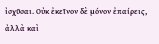ἰσχῦσαι. Οὐκ ἐκεῖνον δὲ μόνον ἐπαίρεις, ἀλλὰ καὶ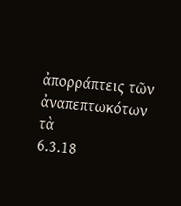ἀπορράπτεις τῶν ἀναπεπτωκότων τὰ
6.3.18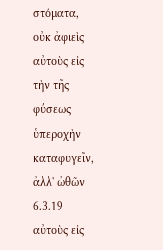στόματα, οὐκ ἀφιεὶς αὐτοὺς εἰς τὴν τῆς φύσεως ὑπεροχὴν καταφυγεῖν, ἀλλ' ὠθῶν
6.3.19
αὐτοὺς εἰς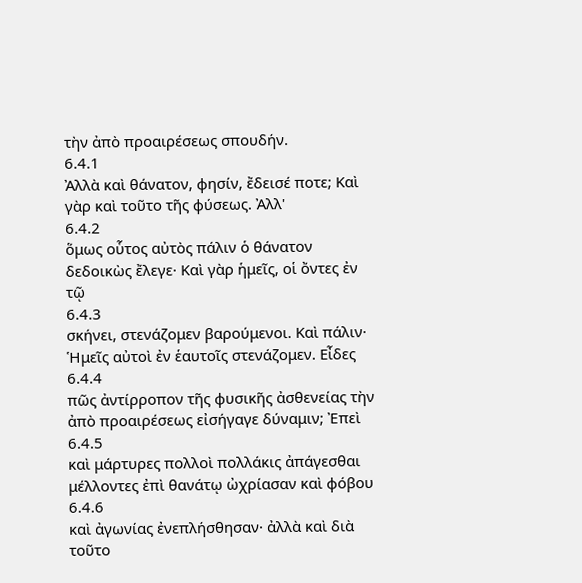τὴν ἀπὸ προαιρέσεως σπουδήν.
6.4.1
Ἀλλὰ καὶ θάνατον, φησίν, ἔδεισέ ποτε; Καὶ γὰρ καὶ τοῦτο τῆς φύσεως. Ἀλλ'
6.4.2
ὅμως οὗτος αὐτὸς πάλιν ὁ θάνατον δεδοικὼς ἔλεγε· Καὶ γὰρ ἡμεῖς, οἱ ὄντες ἐν τῷ
6.4.3
σκήνει, στενάζομεν βαρούμενοι. Καὶ πάλιν· Ἡμεῖς αὐτοὶ ἐν ἑαυτοῖς στενάζομεν. Εἶδες
6.4.4
πῶς ἀντίρροπον τῆς φυσικῆς ἀσθενείας τὴν ἀπὸ προαιρέσεως εἰσήγαγε δύναμιν; Ἐπεὶ
6.4.5
καὶ μάρτυρες πολλοὶ πολλάκις ἀπάγεσθαι μέλλοντες ἐπὶ θανάτῳ ὠχρίασαν καὶ φόβου
6.4.6
καὶ ἀγωνίας ἐνεπλήσθησαν· ἀλλὰ καὶ διὰ τοῦτο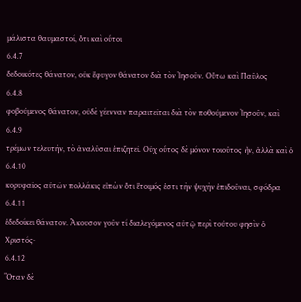μάλιστα θαυμαστοί, ὅτι καὶ οὗτοι
6.4.7
δεδοικότες θάνατον, οὐκ ἔφυγον θάνατον διὰ τὸν Ἰησοῦν. Οὕτω καὶ Παῦλος
6.4.8
φοβούμενος θάνατον, οὐδὲ γέενναν παραιτεῖται διὰ τὸν ποθούμενον Ἰησοῦν, καὶ
6.4.9
τρέμων τελευτήν, τὸ ἀναλῦσαι ἐπιζητεῖ. Οὐχ οὗτος δὲ μόνον τοιοῦτος ἦν, ἀλλὰ καὶ ὁ
6.4.10
κορυφαῖος αὐτῶν πολλάκις εἰπὼν ὅτι ἕτοιμός ἐστι τὴν ψυχὴν ἐπιδοῦναι, σφόδρα
6.4.11
ἐδεδοίκει θάνατον. Ἄκουσον γοῦν τί διαλεγόμενος αὐτῷ περὶ τούτου φησὶν ὁ Χριστός·
6.4.12
Ὅταν δὲ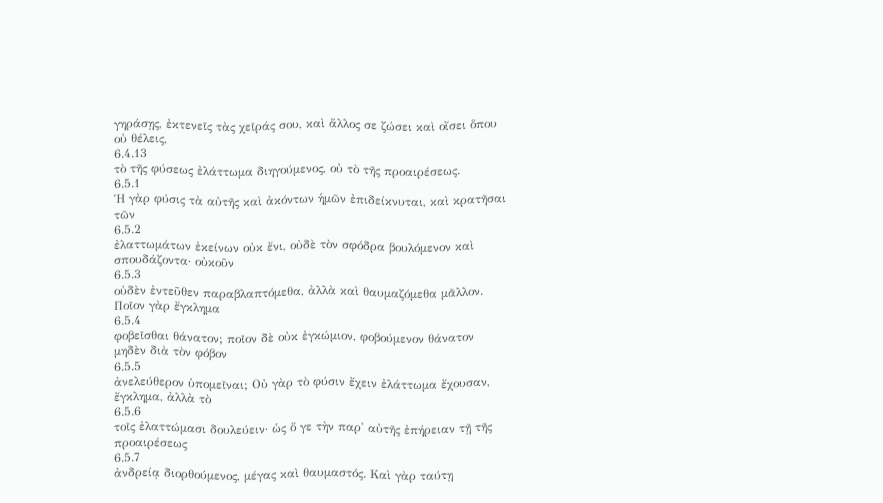γηράσῃς, ἐκτενεῖς τὰς χεῖράς σου, καὶ ἄλλος σε ζώσει καὶ οἴσει ὅπου οὐ θέλεις,
6.4.13
τὸ τῆς φύσεως ἐλάττωμα διηγούμενος, οὐ τὸ τῆς προαιρέσεως.
6.5.1
Ἡ γὰρ φύσις τὰ αὐτῆς καὶ ἀκόντων ἡμῶν ἐπιδείκνυται, καὶ κρατῆσαι τῶν
6.5.2
ἐλαττωμάτων ἐκείνων οὐκ ἔνι, οὐδὲ τὸν σφόδρα βουλόμενον καὶ σπουδάζοντα· οὐκοῦν
6.5.3
οὐδὲν ἐντεῦθεν παραβλαπτόμεθα, ἀλλὰ καὶ θαυμαζόμεθα μᾶλλον. Ποῖον γὰρ ἔγκλημα
6.5.4
φοβεῖσθαι θάνατον; ποῖον δὲ οὐκ ἐγκώμιον, φοβούμενον θάνατον μηδὲν διὰ τὸν φόβον
6.5.5
ἀνελεύθερον ὑπομεῖναι; Οὐ γὰρ τὸ φύσιν ἔχειν ἐλάττωμα ἔχουσαν, ἔγκλημα, ἀλλὰ τὸ
6.5.6
τοῖς ἐλαττώμασι δουλεύειν· ὡς ὅ γε τὴν παρ' αὐτῆς ἐπήρειαν τῇ τῆς προαιρέσεως
6.5.7
ἀνδρείᾳ διορθούμενος, μέγας καὶ θαυμαστός. Καὶ γὰρ ταύτῃ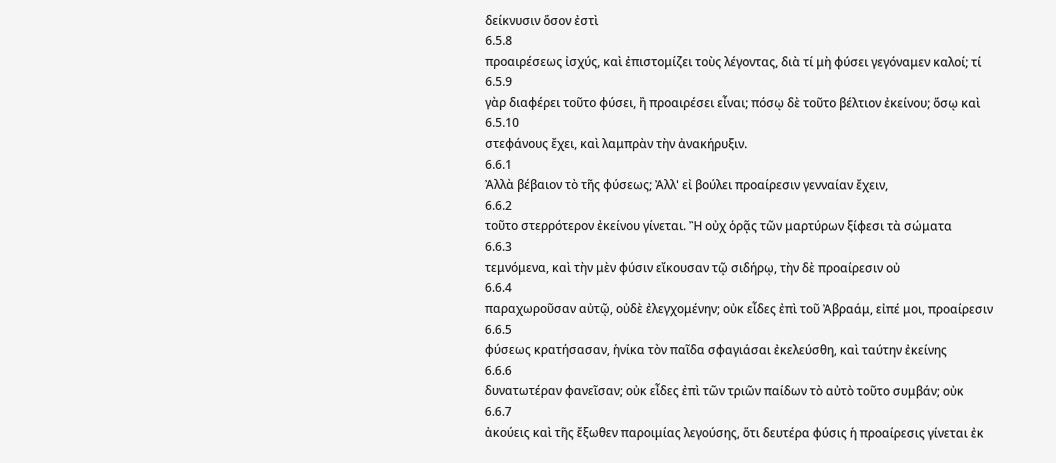δείκνυσιν ὅσον ἐστὶ
6.5.8
προαιρέσεως ἰσχύς, καὶ ἐπιστομίζει τοὺς λέγοντας, διὰ τί μὴ φύσει γεγόναμεν καλοί; τί
6.5.9
γὰρ διαφέρει τοῦτο φύσει, ἢ προαιρέσει εἶναι; πόσῳ δὲ τοῦτο βέλτιον ἐκείνου; ὅσῳ καὶ
6.5.10
στεφάνους ἔχει, καὶ λαμπρὰν τὴν ἀνακήρυξιν.
6.6.1
Ἀλλὰ βέβαιον τὸ τῆς φύσεως; Ἀλλ' εἰ βούλει προαίρεσιν γενναίαν ἔχειν,
6.6.2
τοῦτο στερρότερον ἐκείνου γίνεται. Ἢ οὐχ ὁρᾷς τῶν μαρτύρων ξίφεσι τὰ σώματα
6.6.3
τεμνόμενα, καὶ τὴν μὲν φύσιν εἴκουσαν τῷ σιδήρῳ, τὴν δὲ προαίρεσιν οὐ
6.6.4
παραχωροῦσαν αὐτῷ, οὐδὲ ἐλεγχομένην; οὐκ εἶδες ἐπὶ τοῦ Ἀβραάμ, εἰπέ μοι, προαίρεσιν
6.6.5
φύσεως κρατήσασαν, ἡνίκα τὸν παῖδα σφαγιάσαι ἐκελεύσθη, καὶ ταύτην ἐκείνης
6.6.6
δυνατωτέραν φανεῖσαν; οὐκ εἶδες ἐπὶ τῶν τριῶν παίδων τὸ αὐτὸ τοῦτο συμβάν; οὐκ
6.6.7
ἀκούεις καὶ τῆς ἔξωθεν παροιμίας λεγούσης, ὅτι δευτέρα φύσις ἡ προαίρεσις γίνεται ἐκ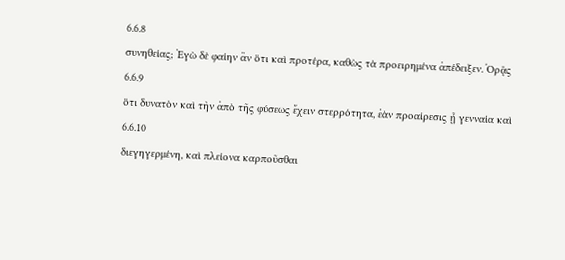6.6.8
συνηθείας; Ἐγὼ δὲ φαίην ἂν ὅτι καὶ προτέρα, καθὼς τὰ προειρημένα ἀπέδειξεν. Ὁρᾷς
6.6.9
ὅτι δυνατὸν καὶ τὴν ἀπὸ τῆς φύσεως ἔχειν στερρότητα, ἐὰν προαίρεσις ᾖ γενναία καὶ
6.6.10
διεγηγερμένη, καὶ πλείονα καρποῦσθαι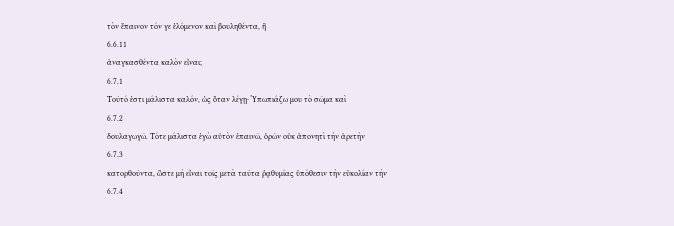τὸν ἔπαινον τόν γε ἑλόμενον καὶ βουληθέντα, ἢ
6.6.11
ἀναγκασθέντα καλὸν εἶναι;
6.7.1
Τοῦτό ἐστι μάλιστα καλόν, ὡς ὅταν λέγῃ· Ὑπωπιάζω μου τὸ σῶμα καὶ
6.7.2
δουλαγωγῶ. Τότε μάλιστα ἐγὼ αὐτὸν ἐπαινῶ, ὁρῶν οὐκ ἀπονητὶ τὴν ἀρετὴν
6.7.3
κατορθοῦντα, ὥστε μὴ εἶναι τοῖς μετὰ ταῦτα ῥᾳθυμίας ὑπόθεσιν τὴν εὐκολίαν τὴν
6.7.4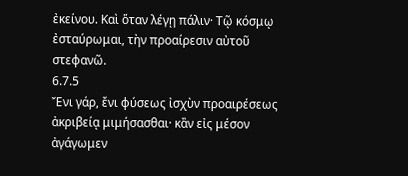ἐκείνου. Καὶ ὅταν λέγῃ πάλιν· Τῷ κόσμῳ ἐσταύρωμαι, τὴν προαίρεσιν αὐτοῦ στεφανῶ.
6.7.5
Ἔνι γάρ, ἔνι φύσεως ἰσχὺν προαιρέσεως ἀκριβείᾳ μιμήσασθαι· κἂν εἰς μέσον ἀγάγωμεν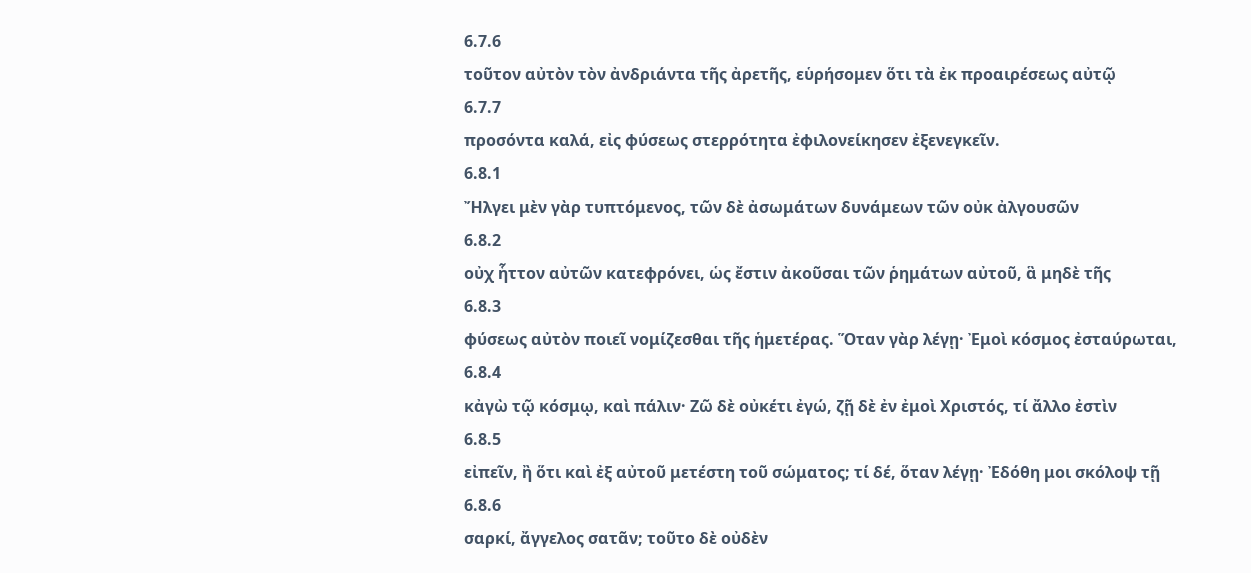6.7.6
τοῦτον αὐτὸν τὸν ἀνδριάντα τῆς ἀρετῆς, εὑρήσομεν ὅτι τὰ ἐκ προαιρέσεως αὐτῷ
6.7.7
προσόντα καλά, εἰς φύσεως στερρότητα ἐφιλονείκησεν ἐξενεγκεῖν.
6.8.1
Ἤλγει μὲν γὰρ τυπτόμενος, τῶν δὲ ἀσωμάτων δυνάμεων τῶν οὐκ ἀλγουσῶν
6.8.2
οὐχ ἧττον αὐτῶν κατεφρόνει, ὡς ἔστιν ἀκοῦσαι τῶν ῥημάτων αὐτοῦ, ἃ μηδὲ τῆς
6.8.3
φύσεως αὐτὸν ποιεῖ νομίζεσθαι τῆς ἡμετέρας. Ὅταν γὰρ λέγῃ· Ἐμοὶ κόσμος ἐσταύρωται,
6.8.4
κἀγὼ τῷ κόσμῳ, καὶ πάλιν· Ζῶ δὲ οὐκέτι ἐγώ, ζῇ δὲ ἐν ἐμοὶ Χριστός, τί ἄλλο ἐστὶν
6.8.5
εἰπεῖν, ἢ ὅτι καὶ ἐξ αὐτοῦ μετέστη τοῦ σώματος; τί δέ, ὅταν λέγῃ· Ἐδόθη μοι σκόλοψ τῇ
6.8.6
σαρκί, ἄγγελος σατᾶν; τοῦτο δὲ οὐδὲν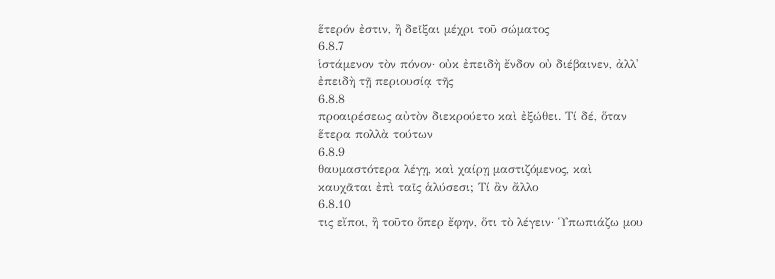ἕτερόν ἐστιν, ἢ δεῖξαι μέχρι τοῦ σώματος
6.8.7
ἱστάμενον τὸν πόνον· οὐκ ἐπειδὴ ἔνδον οὐ διέβαινεν, ἀλλ' ἐπειδὴ τῇ περιουσίᾳ τῆς
6.8.8
προαιρέσεως αὐτὸν διεκρούετο καὶ ἐξώθει. Τί δέ, ὅταν ἕτερα πολλὰ τούτων
6.8.9
θαυμαστότερα λέγῃ, καὶ χαίρῃ μαστιζόμενος, καὶ καυχᾶται ἐπὶ ταῖς ἁλύσεσι; Τί ἂν ἄλλο
6.8.10
τις εἴποι, ἢ τοῦτο ὅπερ ἔφην, ὅτι τὸ λέγειν· Ὑπωπιάζω μου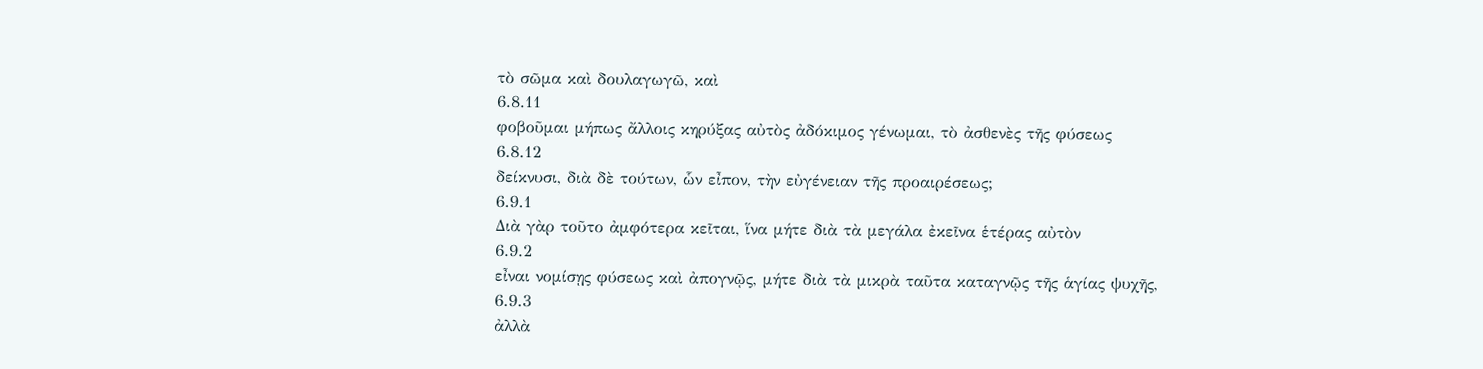τὸ σῶμα καὶ δουλαγωγῶ, καὶ
6.8.11
φοβοῦμαι μήπως ἄλλοις κηρύξας αὐτὸς ἀδόκιμος γένωμαι, τὸ ἀσθενὲς τῆς φύσεως
6.8.12
δείκνυσι, διὰ δὲ τούτων, ὧν εἶπον, τὴν εὐγένειαν τῆς προαιρέσεως;
6.9.1
Διὰ γὰρ τοῦτο ἀμφότερα κεῖται, ἵνα μήτε διὰ τὰ μεγάλα ἐκεῖνα ἑτέρας αὐτὸν
6.9.2
εἶναι νομίσῃς φύσεως καὶ ἀπογνῷς, μήτε διὰ τὰ μικρὰ ταῦτα καταγνῷς τῆς ἁγίας ψυχῆς,
6.9.3
ἀλλὰ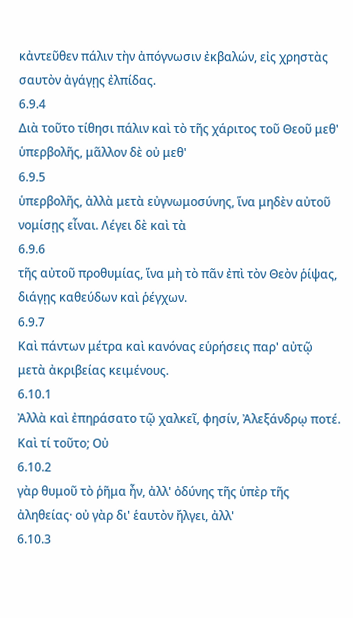κἀντεῦθεν πάλιν τὴν ἀπόγνωσιν ἐκβαλών, εἰς χρηστὰς σαυτὸν ἀγάγῃς ἐλπίδας.
6.9.4
Διὰ τοῦτο τίθησι πάλιν καὶ τὸ τῆς χάριτος τοῦ Θεοῦ μεθ' ὑπερβολῆς, μᾶλλον δὲ οὐ μεθ'
6.9.5
ὑπερβολῆς, ἀλλὰ μετὰ εὐγνωμοσύνης, ἵνα μηδὲν αὐτοῦ νομίσῃς εἶναι. Λέγει δὲ καὶ τὰ
6.9.6
τῆς αὐτοῦ προθυμίας, ἵνα μὴ τὸ πᾶν ἐπὶ τὸν Θεὸν ῥίψας, διάγῃς καθεύδων καὶ ῥέγχων.
6.9.7
Καὶ πάντων μέτρα καὶ κανόνας εὑρήσεις παρ' αὐτῷ μετὰ ἀκριβείας κειμένους.
6.10.1
Ἀλλὰ καὶ ἐπηράσατο τῷ χαλκεῖ, φησίν, Ἀλεξάνδρῳ ποτέ. Καὶ τί τοῦτο; Οὐ
6.10.2
γὰρ θυμοῦ τὸ ῥῆμα ἦν, ἀλλ' ὀδύνης τῆς ὑπὲρ τῆς ἀληθείας· οὐ γὰρ δι' ἑαυτὸν ἤλγει, ἀλλ'
6.10.3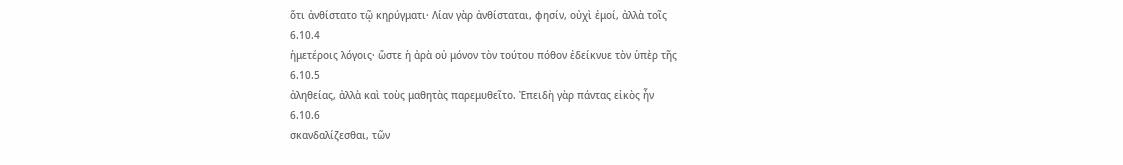ὅτι ἀνθίστατο τῷ κηρύγματι· Λίαν γὰρ ἀνθίσταται, φησίν, οὐχὶ ἐμοί, ἀλλὰ τοῖς
6.10.4
ἡμετέροις λόγοις· ὥστε ἡ ἀρὰ οὐ μόνον τὸν τούτου πόθον ἐδείκνυε τὸν ὑπὲρ τῆς
6.10.5
ἀληθείας, ἀλλὰ καὶ τοὺς μαθητὰς παρεμυθεῖτο. Ἐπειδὴ γὰρ πάντας εἰκὸς ἦν
6.10.6
σκανδαλίζεσθαι, τῶν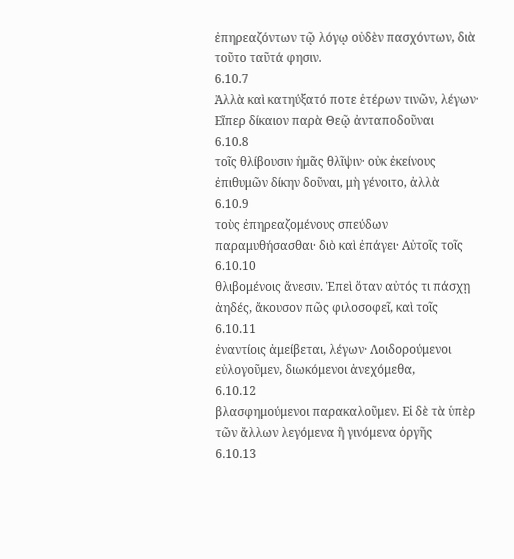ἐπηρεαζόντων τῷ λόγῳ οὐδὲν πασχόντων, διὰ τοῦτο ταῦτά φησιν.
6.10.7
Ἀλλὰ καὶ κατηύξατό ποτε ἑτέρων τινῶν, λέγων· Εἴπερ δίκαιον παρὰ Θεῷ ἀνταποδοῦναι
6.10.8
τοῖς θλίβουσιν ἡμᾶς θλῖψιν· οὐκ ἐκείνους ἐπιθυμῶν δίκην δοῦναι, μὴ γένοιτο, ἀλλὰ
6.10.9
τοὺς ἐπηρεαζομένους σπεύδων παραμυθήσασθαι· διὸ καὶ ἐπάγει· Αὐτοῖς τοῖς
6.10.10
θλιβομένοις ἄνεσιν. Ἐπεὶ ὅταν αὐτός τι πάσχῃ ἀηδές, ἄκουσον πῶς φιλοσοφεῖ, καὶ τοῖς
6.10.11
ἐναντίοις ἀμείβεται, λέγων· Λοιδορούμενοι εὐλογοῦμεν, διωκόμενοι ἀνεχόμεθα,
6.10.12
βλασφημούμενοι παρακαλοῦμεν. Εἰ δὲ τὰ ὑπὲρ τῶν ἄλλων λεγόμενα ἢ γινόμενα ὀργῆς
6.10.13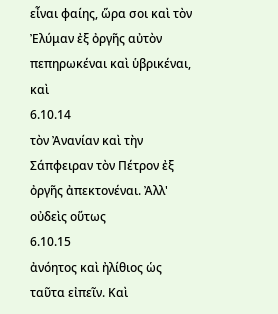εἶναι φαίης, ὥρα σοι καὶ τὸν Ἐλύμαν ἐξ ὀργῆς αὐτὸν πεπηρωκέναι καὶ ὑβρικέναι, καὶ
6.10.14
τὸν Ἀνανίαν καὶ τὴν Σάπφειραν τὸν Πέτρον ἐξ ὀργῆς ἀπεκτονέναι. Ἀλλ' οὐδεὶς οὕτως
6.10.15
ἀνόητος καὶ ἠλίθιος ὡς ταῦτα εἰπεῖν. Καὶ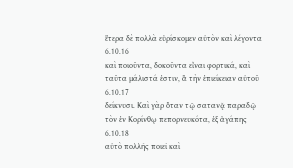ἕτερα δὲ πολλὰ εὑρίσκομεν αὐτὸν καὶ λέγοντα
6.10.16
καὶ ποιοῦντα, δοκοῦντα εἶναι φορτικά, καὶ ταῦτα μάλιστά ἐστιν, ἃ τὴν ἐπιείκειαν αὐτοῦ
6.10.17
δείκνυσι. Καὶ γὰρ ὅταν τῷ σατανᾷ παραδῷ τὸν ἐν Κορίνθῳ πεπορνευκότα, ἐξ ἀγάπης
6.10.18
αὐτὸ πολλῆς ποιεῖ καὶ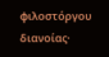φιλοστόργου διανοίας·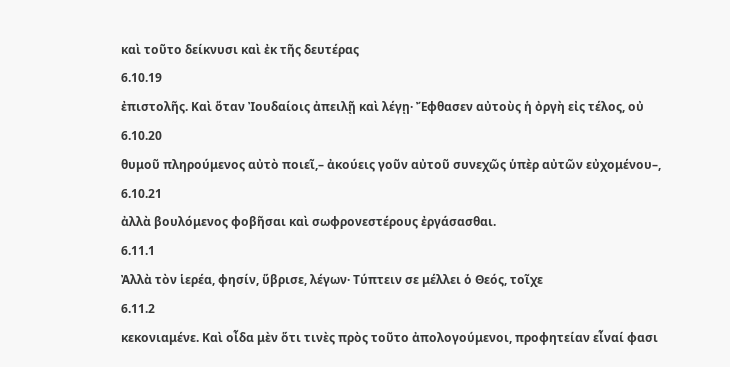καὶ τοῦτο δείκνυσι καὶ ἐκ τῆς δευτέρας
6.10.19
ἐπιστολῆς. Καὶ ὅταν Ἰουδαίοις ἀπειλῇ καὶ λέγῃ· Ἔφθασεν αὐτοὺς ἡ ὀργὴ εἰς τέλος, οὐ
6.10.20
θυμοῦ πληρούμενος αὐτὸ ποιεῖ,– ἀκούεις γοῦν αὐτοῦ συνεχῶς ὑπὲρ αὐτῶν εὐχομένου–,
6.10.21
ἀλλὰ βουλόμενος φοβῆσαι καὶ σωφρονεστέρους ἐργάσασθαι.
6.11.1
Ἀλλὰ τὸν ἱερέα, φησίν, ὕβρισε, λέγων· Τύπτειν σε μέλλει ὁ Θεός, τοῖχε
6.11.2
κεκονιαμένε. Καὶ οἶδα μὲν ὅτι τινὲς πρὸς τοῦτο ἀπολογούμενοι, προφητείαν εἶναί φασι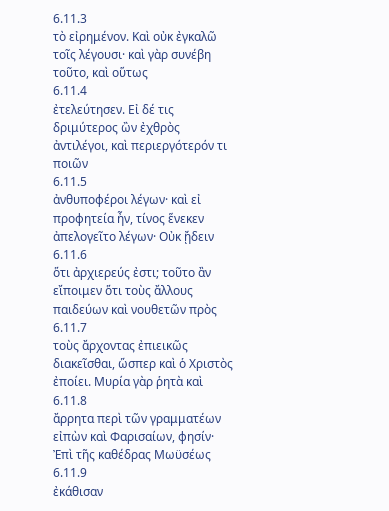6.11.3
τὸ εἰρημένον. Καὶ οὐκ ἐγκαλῶ τοῖς λέγουσι· καὶ γὰρ συνέβη τοῦτο, καὶ οὕτως
6.11.4
ἐτελεύτησεν. Εἰ δέ τις δριμύτερος ὢν ἐχθρὸς ἀντιλέγοι, καὶ περιεργότερόν τι ποιῶν
6.11.5
ἀνθυποφέροι λέγων· καὶ εἰ προφητεία ἦν, τίνος ἕνεκεν ἀπελογεῖτο λέγων· Οὐκ ᾔδειν
6.11.6
ὅτι ἀρχιερεύς ἐστι; τοῦτο ἂν εἴποιμεν ὅτι τοὺς ἄλλους παιδεύων καὶ νουθετῶν πρὸς
6.11.7
τοὺς ἄρχοντας ἐπιεικῶς διακεῖσθαι, ὥσπερ καὶ ὁ Χριστὸς ἐποίει. Μυρία γὰρ ῥητὰ καὶ
6.11.8
ἄρρητα περὶ τῶν γραμματέων εἰπὼν καὶ Φαρισαίων, φησίν· Ἐπὶ τῆς καθέδρας Μωϋσέως
6.11.9
ἐκάθισαν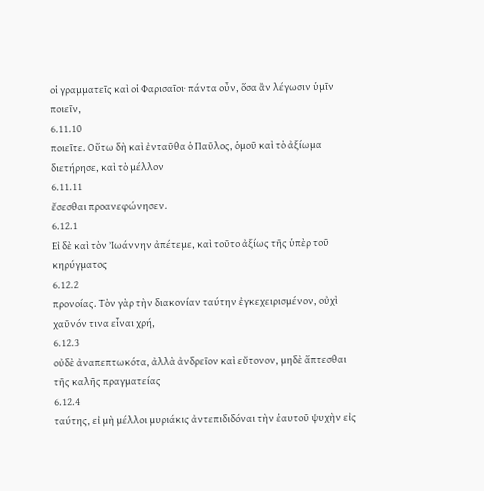οἱ γραμματεῖς καὶ οἱ Φαρισαῖοι· πάντα οὖν, ὅσα ἂν λέγωσιν ὑμῖν ποιεῖν,
6.11.10
ποιεῖτε. Οὕτω δὴ καὶ ἐνταῦθα ὁ Παῦλος, ὁμοῦ καὶ τὸ ἀξίωμα διετήρησε, καὶ τὸ μέλλον
6.11.11
ἔσεσθαι προανεφώνησεν.
6.12.1
Εἰ δὲ καὶ τὸν Ἰωάννην ἀπέτεμε, καὶ τοῦτο ἀξίως τῆς ὑπὲρ τοῦ κηρύγματος
6.12.2
προνοίας. Τὸν γὰρ τὴν διακονίαν ταύτην ἐγκεχειρισμένον, οὐχὶ χαῦνόν τινα εἶναι χρή,
6.12.3
οὐδὲ ἀναπεπτωκότα, ἀλλὰ ἀνδρεῖον καὶ εὔτονον, μηδὲ ἅπτεσθαι τῆς καλῆς πραγματείας
6.12.4
ταύτης, εἰ μὴ μέλλοι μυριάκις ἀντεπιδιδόναι τὴν ἑαυτοῦ ψυχὴν εἰς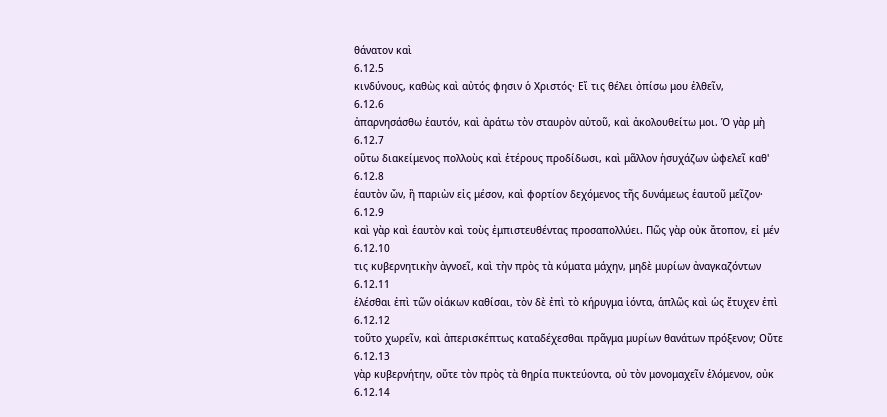θάνατον καὶ
6.12.5
κινδύνους, καθὼς καὶ αὐτός φησιν ὁ Χριστός· Εἴ τις θέλει ὀπίσω μου ἐλθεῖν,
6.12.6
ἀπαρνησάσθω ἑαυτόν, καὶ ἀράτω τὸν σταυρὸν αὐτοῦ, καὶ ἀκολουθείτω μοι. Ὁ γὰρ μὴ
6.12.7
οὕτω διακείμενος πολλοὺς καὶ ἑτέρους προδίδωσι, καὶ μᾶλλον ἡσυχάζων ὠφελεῖ καθ'
6.12.8
ἑαυτὸν ὤν, ἢ παριὼν εἰς μέσον, καὶ φορτίον δεχόμενος τῆς δυνάμεως ἑαυτοῦ μεῖζον·
6.12.9
καὶ γὰρ καὶ ἑαυτὸν καὶ τοὺς ἐμπιστευθέντας προσαπολλύει. Πῶς γὰρ οὐκ ἄτοπον, εἰ μέν
6.12.10
τις κυβερνητικὴν ἀγνοεῖ, καὶ τὴν πρὸς τὰ κύματα μάχην, μηδὲ μυρίων ἀναγκαζόντων
6.12.11
ἑλέσθαι ἐπὶ τῶν οἰάκων καθίσαι, τὸν δὲ ἐπὶ τὸ κήρυγμα ἰόντα, ἁπλῶς καὶ ὡς ἔτυχεν ἐπὶ
6.12.12
τοῦτο χωρεῖν, καὶ ἀπερισκέπτως καταδέχεσθαι πρᾶγμα μυρίων θανάτων πρόξενον; Οὔτε
6.12.13
γὰρ κυβερνήτην, οὔτε τὸν πρὸς τὰ θηρία πυκτεύοντα, οὐ τὸν μονομαχεῖν ἑλόμενον, οὐκ
6.12.14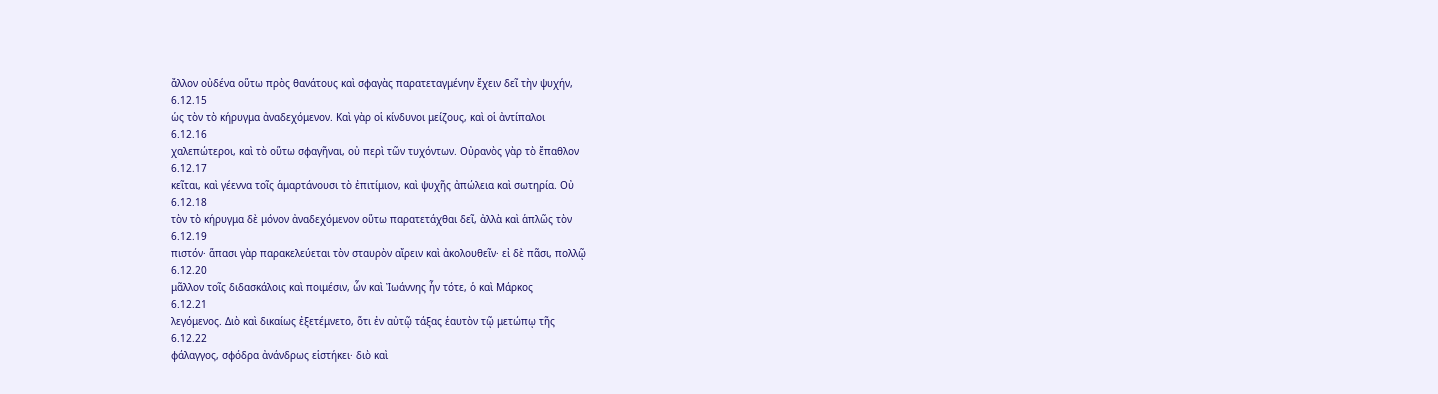ἄλλον οὐδένα οὕτω πρὸς θανάτους καὶ σφαγὰς παρατεταγμένην ἔχειν δεῖ τὴν ψυχήν,
6.12.15
ὡς τὸν τὸ κήρυγμα ἀναδεχόμενον. Καὶ γὰρ οἱ κίνδυνοι μείζους, καὶ οἱ ἀντίπαλοι
6.12.16
χαλεπώτεροι, καὶ τὸ οὕτω σφαγῆναι, οὐ περὶ τῶν τυχόντων. Οὐρανὸς γὰρ τὸ ἔπαθλον
6.12.17
κεῖται, καὶ γέεννα τοῖς ἁμαρτάνουσι τὸ ἐπιτίμιον, καὶ ψυχῆς ἀπώλεια καὶ σωτηρία. Οὐ
6.12.18
τὸν τὸ κήρυγμα δὲ μόνον ἀναδεχόμενον οὕτω παρατετάχθαι δεῖ, ἀλλὰ καὶ ἁπλῶς τὸν
6.12.19
πιστόν· ἅπασι γὰρ παρακελεύεται τὸν σταυρὸν αἴρειν καὶ ἀκολουθεῖν· εἰ δὲ πᾶσι, πολλῷ
6.12.20
μᾶλλον τοῖς διδασκάλοις καὶ ποιμέσιν, ὧν καὶ Ἰωάννης ἦν τότε, ὁ καὶ Μάρκος
6.12.21
λεγόμενος. Διὸ καὶ δικαίως ἐξετέμνετο, ὅτι ἐν αὐτῷ τάξας ἑαυτὸν τῷ μετώπῳ τῆς
6.12.22
φάλαγγος, σφόδρα ἀνάνδρως εἱστήκει· διὸ καὶ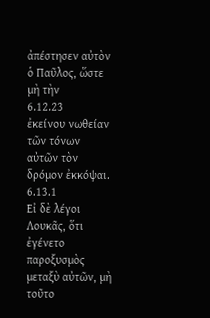ἀπέστησεν αὐτὸν ὁ Παῦλος, ὥστε μὴ τὴν
6.12.23
ἐκείνου νωθείαν τῶν τόνων αὐτῶν τὸν δρόμον ἐκκόψαι.
6.13.1
Εἰ δὲ λέγοι Λουκᾶς, ὅτι ἐγένετο παροξυσμὸς μεταξὺ αὐτῶν, μὴ τοῦτο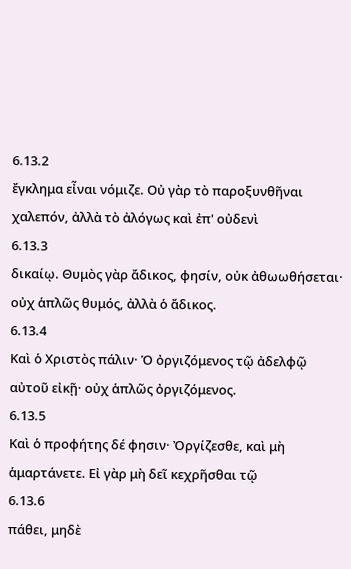6.13.2
ἔγκλημα εἶναι νόμιζε. Οὐ γὰρ τὸ παροξυνθῆναι χαλεπόν, ἀλλὰ τὸ ἀλόγως καὶ ἐπ' οὐδενὶ
6.13.3
δικαίῳ. Θυμὸς γὰρ ἄδικος, φησίν, οὐκ ἀθωωθήσεται· οὐχ ἁπλῶς θυμός, ἀλλὰ ὁ ἄδικος.
6.13.4
Καὶ ὁ Χριστὸς πάλιν· Ὁ ὀργιζόμενος τῷ ἀδελφῷ αὐτοῦ εἰκῇ· οὐχ ἁπλῶς ὀργιζόμενος.
6.13.5
Καὶ ὁ προφήτης δέ φησιν· Ὀργίζεσθε, καὶ μὴ ἁμαρτάνετε. Εἰ γὰρ μὴ δεῖ κεχρῆσθαι τῷ
6.13.6
πάθει, μηδὲ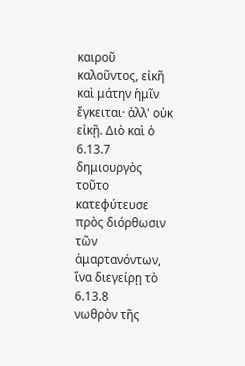καιροῦ καλοῦντος, εἰκῆ καὶ μάτην ἡμῖν ἔγκειται· ἀλλ' οὐκ εἰκῇ. Διὸ καὶ ὁ
6.13.7
δημιουργὸς τοῦτο κατεφύτευσε πρὸς διόρθωσιν τῶν ἁμαρτανόντων, ἵνα διεγείρῃ τὸ
6.13.8
νωθρὸν τῆς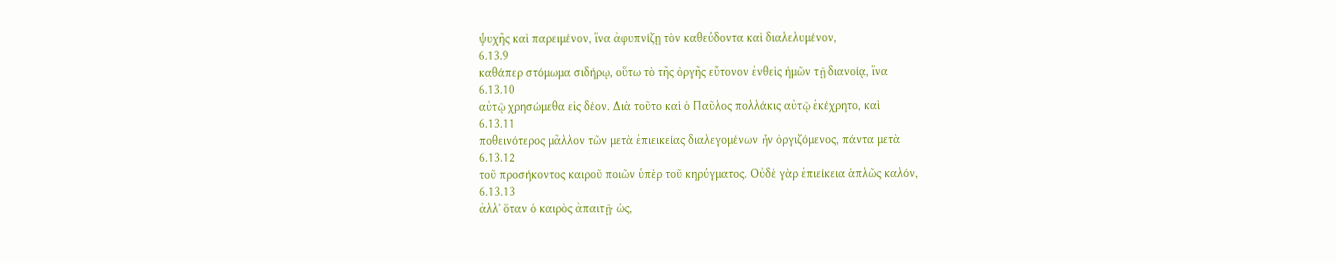ψυχῆς καὶ παρειμένον, ἵνα ἀφυπνίζῃ τὸν καθεύδοντα καὶ διαλελυμένον,
6.13.9
καθάπερ στόμωμα σιδήρῳ, οὕτω τὸ τῆς ὀργῆς εὔτονον ἐνθεὶς ἡμῶν τῇ διανοίᾳ, ἵνα
6.13.10
αὐτῷ χρησώμεθα εἰς δέον. Διὰ τοῦτο καὶ ὁ Παῦλος πολλάκις αὐτῷ ἐκέχρητο, καὶ
6.13.11
ποθεινότερος μᾶλλον τῶν μετὰ ἐπιεικείας διαλεγομένων ἦν ὀργιζόμενος, πάντα μετὰ
6.13.12
τοῦ προσήκοντος καιροῦ ποιῶν ὑπὲρ τοῦ κηρύγματος. Οὐδὲ γὰρ ἐπιείκεια ἁπλῶς καλόν,
6.13.13
ἀλλ' ὅταν ὁ καιρὸς ἀπαιτῇ· ὡς,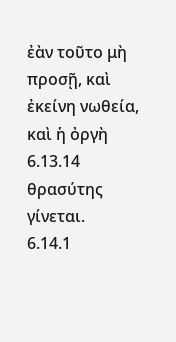ἐὰν τοῦτο μὴ προσῇ, καὶ ἐκείνη νωθεία, καὶ ἡ ὀργὴ
6.13.14
θρασύτης γίνεται.
6.14.1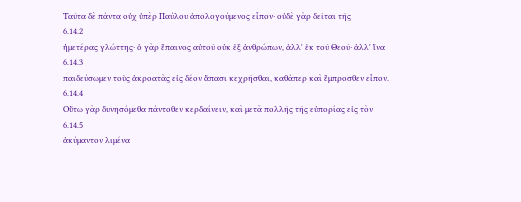Ταῦτα δὲ πάντα οὐχ ὑπὲρ Παύλου ἀπολογούμενος εἶπον· οὐδὲ γὰρ δεῖται τῆς
6.14.2
ἡμετέρας γλώττης· ὁ γὰρ ἔπαινος αὐτοῦ οὐκ ἐξ ἀνθρώπων, ἀλλ' ἐκ τοῦ Θεοῦ· ἀλλ' ἵνα
6.14.3
παιδεύσωμεν τοὺς ἀκροατὰς εἰς δέον ἅπασι κεχρῆσθαι, καθάπερ καὶ ἔμπροσθεν εἶπον.
6.14.4
Οὕτω γὰρ δυνησόμεθα πάντοθεν κερδαίνειν, καὶ μετὰ πολλῆς τῆς εὐπορίας εἰς τὸν
6.14.5
ἀκύμαντον λιμένα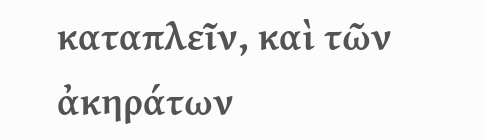καταπλεῖν, καὶ τῶν ἀκηράτων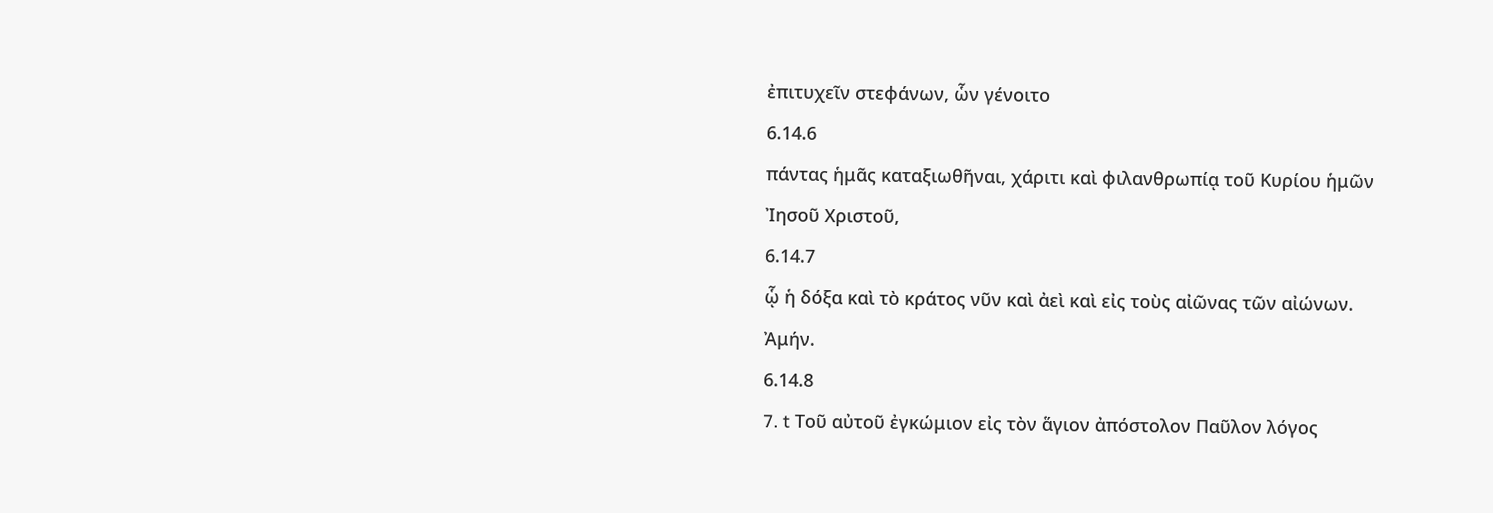ἐπιτυχεῖν στεφάνων, ὧν γένοιτο
6.14.6
πάντας ἡμᾶς καταξιωθῆναι, χάριτι καὶ φιλανθρωπίᾳ τοῦ Κυρίου ἡμῶν Ἰησοῦ Χριστοῦ,
6.14.7
ᾧ ἡ δόξα καὶ τὸ κράτος νῦν καὶ ἀεὶ καὶ εἰς τοὺς αἰῶνας τῶν αἰώνων. Ἀμήν.
6.14.8
7. t Τοῦ αὐτοῦ ἐγκώμιον εἰς τὸν ἅγιον ἀπόστολον Παῦλον λόγος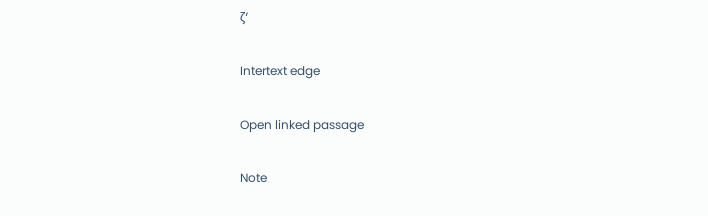ζʹ

Intertext edge

Open linked passage

Note